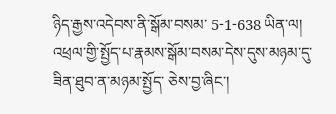ཉིད་རྒྱས་འདེབས་ནི་སྒོམ་བསམ་ 5-1-638 ཡིན་ལ། འཕྲལ་གྱི་སྤྱོད་པ་རྣམས་སྒོམ་བསམ་དེས་དུས་མཉམ་དུ་ཟིན་ཐུབ་ན་མཉམ་སྤྱོད་ ཅེས་བྱ་ཞིང་།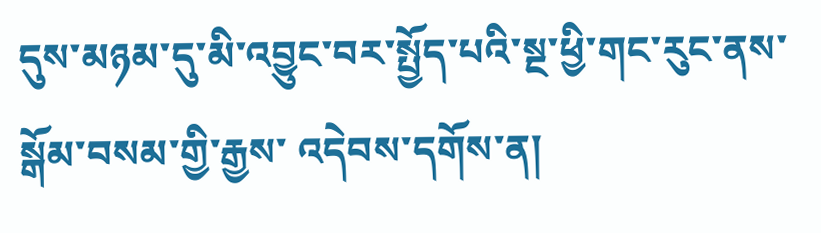དུས་མཉམ་དུ་མི་འབྱུང་བར་སྤྱོད་པའི་སྔ་ཕྱི་གང་རུང་ནས་སྒོམ་བསམ་གྱི་རྒྱས་ འདེབས་དགོས་ན།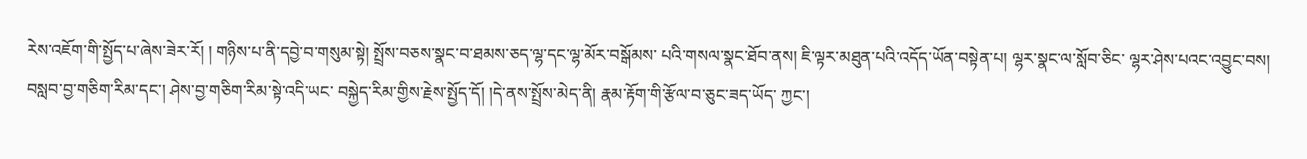རེས་འཇོག་གི་སྤྱོད་པ་ཞེས་ཟེར་རོ། ། གཉིས་པ་ནི་དབྱེ་བ་གསུམ་སྟེ། སྤྲོས་བཅས་སྣང་བ་ཐམས་ཅད་ལྷ་དང་ལྷ་མོར་བསྒོམས་ པའི་གསལ་སྣང་ཐོབ་ནས། ཇི་ལྟར་མཐུན་པའི་འདོད་ཡོན་བསྟེན་པ། ལྷར་སྣང་ལ་སློབ་ཅིང་ ལྷར་ཤེས་པའང་འབྱུང་བས། བསླབ་བྱ་གཅིག་རིམ་དང་། ཤེས་བྱ་གཅིག་རིམ་སྟེ་འདི་ཡང་ བསྐྱེད་རིམ་གྱིས་རྗེས་སྤྱོད་དོ། །དེ་ནས་སྤྲོས་མེད་ནི། རྣམ་རྟོག་གི་རྩོལ་བ་ཅུང་ཟད་ཡོད་ ཀྱང་།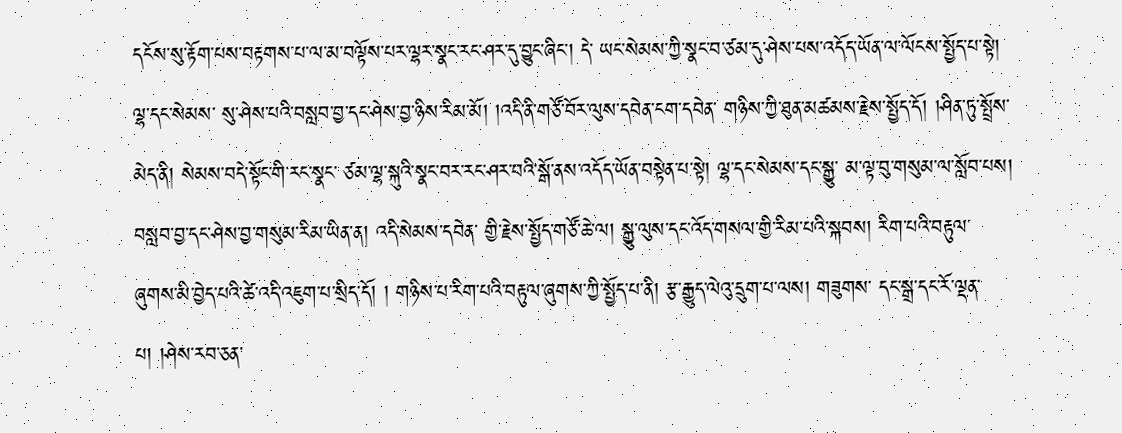དངོས་སུ་རྟོག་པས་བརྟགས་པ་ལ་མ་བལྟོས་པར་ལྷར་སྣང་རང་ཤར་དུ་བྱུང་ཞིང་། དེ་ ཡང་སེམས་ཀྱི་སྣང་བ་ཙམ་དུ་ཤེས་པས་འདོད་ཡོན་ལ་ལོངས་སྤྱོད་པ་སྟེ། ལྷ་དང་སེམས་ སུ་ཤེས་པའི་བསླབ་བྱ་དང་ཤེས་བྱ་ཉིས་རིམ་མོ། །འདི་ནི་གཙོ་བོར་ལུས་དབེན་ངག་དབེན་ གཉིས་ཀྱི་ཐུན་མཚམས་རྗེས་སྤྱོད་དོ། །ཤིན་ཏུ་སྤྲོས་མེད་ནི། སེམས་བདེ་སྟོང་གི་རང་སྣང་ ཙམ་ལྷ་སྐུའི་སྣང་བར་རང་ཤར་བའི་སྒོ་ནས་འདོད་ཡོན་བསྟེན་པ་སྟེ། ལྷ་དང་སེམས་དང་སྒྱུ་ མ་ལྟ་བུ་གསུམ་ལ་སློབ་པས། བསླབ་བྱ་དང་ཤེས་བྱ་གསུམ་རིམ་ཡིན་ན། འདི་སེམས་དབེན་ གྱི་རྗེས་སྤྱོད་གཙོ་ཆེ་ལ། སྒྱུ་ལུས་དང་འོད་གསལ་གྱི་རིམ་པའི་སྐབས། རིག་པའི་བརྟུལ་ ཞུགས་མི་བྱེད་པའི་ཚེ་འདི་འཇུག་པ་སྲིད་དོ། ། གཉིས་པ་རིག་པའི་བརྟུལ་ཞུགས་ཀྱི་སྤྱོད་པ་ནི། རྩ་རྒྱུད་ལེའུ་དྲུག་པ་ལས། གཟུགས་ དང་སྒྲ་དང་རོ་ལྡན་པ། །ཤེས་རབ་ཅན་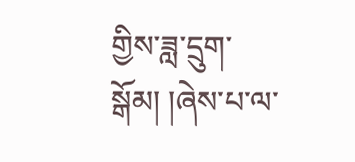གྱིས་ཟླ་དྲུག་སྒོམ། །ཞེས་པ་ལ་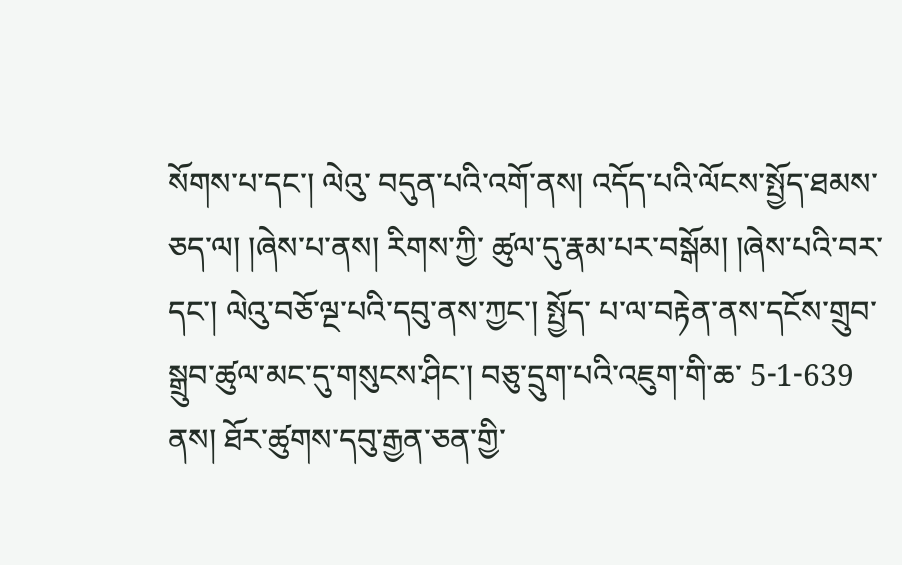སོགས་པ་དང་། ལེའུ་ བདུན་པའི་འགོ་ནས། འདོད་པའི་ལོངས་སྤྱོད་ཐམས་ཅད་ལ། །ཞེས་པ་ནས། རིགས་ཀྱི་ ཚུལ་དུ་རྣམ་པར་བསྒོམ། །ཞེས་པའི་བར་དང་། ལེའུ་བཅོ་ལྔ་པའི་དབུ་ནས་ཀྱང་། སྤྱོད་ པ་ལ་བརྟེན་ནས་དངོས་གྲུབ་སྒྲུབ་ཚུལ་མང་དུ་གསུངས་ཤིང་། བཅུ་དྲུག་པའི་འཇུག་གི་ཆ་ 5-1-639 ནས། ཐོར་ཚུགས་དབུ་རྒྱན་ཅན་གྱི་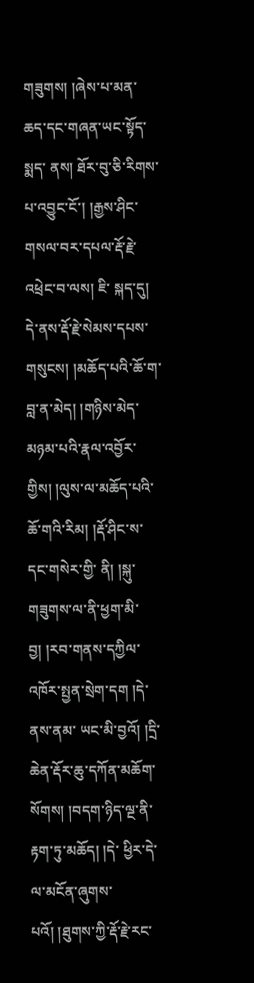གཟུགས། །ཞེས་པ་མན་ཆད་དང་གཞན་ཡང་སྟོད་སྨད་ ནས། ཐོར་བུ་ཅི་རིགས་པ་འབྱུང་ངོ་། །རྒྱས་ཤིང་གསལ་བར་དཔལ་རྡོ་རྗེ་འཕྲེང་བ་ལས། ཇི་ སྐད་དུ། དེ་ནས་རྡོ་རྗེ་སེམས་དཔས་གསུངས། །མཆོད་པའི་ཆོ་ག་བླ་ན་མེད། །གཉིས་མེད་ མཉམ་པའི་རྣལ་འབྱོར་གྱིས། །ལུས་ལ་མཆོད་པའི་ཆོ་གའི་རིམ། །རྡོ་ཤིང་ས་དང་གསེར་གྱི་ ནི། །སྐུ་གཟུགས་ལ་ནི་ཕྱག་མི་བྱ། །རབ་གནས་དཀྱིལ་འཁོར་སྤྱན་སྲེག་དག །དེ་ནས་ནམ་ ཡང་མི་བྱའོ། །དྲི་ཆེན་རྡོར་ཆུ་དཀོན་མཆོག་སོགས། །བདག་ཉིད་ལྔ་ནི་རྟག་ཏུ་མཆོད། །དེ་ ཕྱིར་དེ་ལ་མངོན་ཞུགས་པའོ། །ཐུགས་ཀྱི་རྡོ་རྗེ་རང་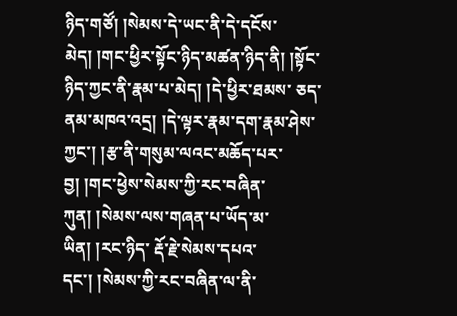ཉིད་གཙོ། །སེམས་དེ་ཡང་ནི་དེ་དངོས་ མེད། །གང་ཕྱིར་སྟོང་ཉིད་མཚན་ཉིད་ནི། །སྟོང་ཉིད་ཀྱང་ནི་རྣམ་པ་མེད། །དེ་ཕྱིར་ཐམས་ ཅད་ནམ་མཁའ་འདྲ། །དེ་ལྟར་རྣམ་དག་རྣམ་ཤེས་ཀྱང་། །རྩ་ནི་གསུམ་ལའང་མཆོད་པར་ བྱ། །གང་ཕྱེས་སེམས་ཀྱི་རང་བཞིན་ཀུན། །སེམས་ལས་གཞན་པ་ཡོད་མ་ཡིན། །རང་ཉིད་ རྡོ་རྗེ་སེམས་དཔའ་དང་། །སེམས་ཀྱི་རང་བཞིན་ལ་ནི་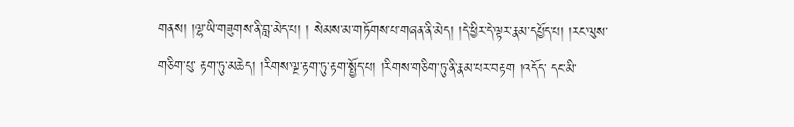གནས། །ལྷ་ཡི་གཟུགས་ནི་བླ་མེད་པ། ། སེམས་མ་གཏོགས་པ་གཞན་ནི་མེད། །དེ་ཕྱིར་དེ་ལྟར་རྣམ་དཔྱོད་པ། །རང་ལུས་གཅིག་པུ་ རྟག་ཏུ་མཆེད། །རིགས་ལྔ་རྟག་ཏུ་རྟག་སྤྱོད་པ། །རིགས་གཅིག་ཏུ་ནི་རྣམ་པར་བརྟག །འདོད་ དང་མི་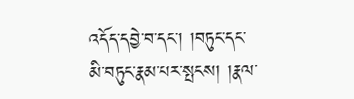འདོད་དབྱེ་བ་དང་། །བཏུང་དང་མི་བཏུང་རྣམ་པར་སྤངས། །རྣལ་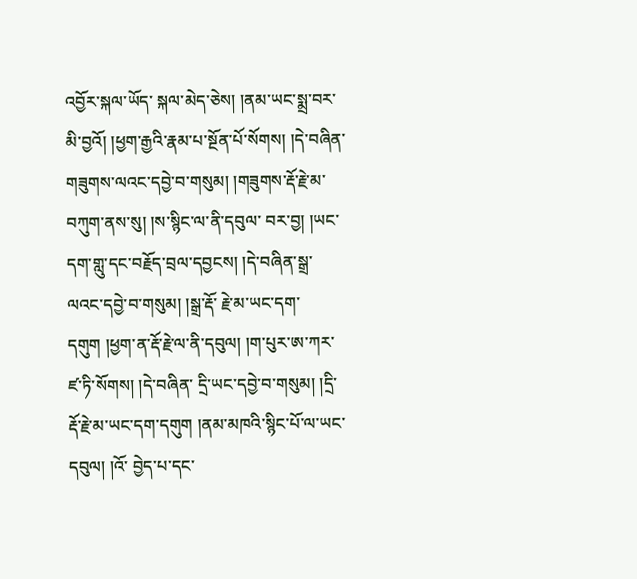འབྱོར་སྐལ་ཡོད་ སྐལ་མེད་ཅེས། །ནམ་ཡང་སྨྲ་བར་མི་བྱའོ། །ཕྱག་རྒྱའི་རྣམ་པ་སྔོན་པོ་སོགས། །དེ་བཞིན་ གཟུགས་ལའང་དབྱེ་བ་གསུམ། །གཟུགས་རྡོ་རྗེ་མ་བཀུག་ནས་སུ། །ས་སྙིང་ལ་ནི་དབུལ་ བར་བྱ། །ཡང་དག་གླུ་དང་བརྗོད་བྲལ་དབྱངས། །དེ་བཞིན་སྒྲ་ལའང་དབྱེ་བ་གསུམ། །སྒྲ་རྡོ་ རྗེ་མ་ཡང་དག་དགུག །ཕྱག་ན་རྡོ་རྗེ་ལ་ནི་དབུལ། །ག་པུར་ཨ་ཀར་ཛ་ཏི་སོགས། །དེ་བཞིན་ དྲི་ཡང་དབྱེ་བ་གསུམ། །དྲི་རྡོ་རྗེ་མ་ཡང་དག་དགུག །ནམ་མཁའི་སྙིང་པོ་ལ་ཡང་དབུལ། །འོ་ བྱེད་པ་དང་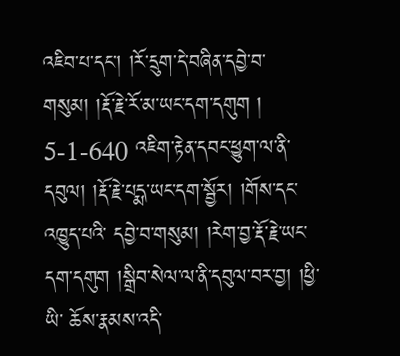འཇིབ་པ་དང་། །རོ་དྲུག་དེ་བཞིན་དབྱེ་བ་གསུམ། །རྡོ་རྗེ་རོ་མ་ཡང་དག་དགུག ། 5-1-640 འཇིག་རྟེན་དབང་ཕྱུག་ལ་ནི་དབུལ། །རྡོ་རྗེ་པདྨ་ཡང་དག་སྦྱོར། །གོས་དང་འཁྱུད་པའི་ དབྱེ་བ་གསུམ། །རེག་བྱ་རྡོ་རྗེ་ཡང་དག་དགུག །སྒྲིབ་སེལ་ལ་ནི་དབུལ་བར་བྱ། །ཕྱི་ཡི་ ཆོས་རྣམས་འདི་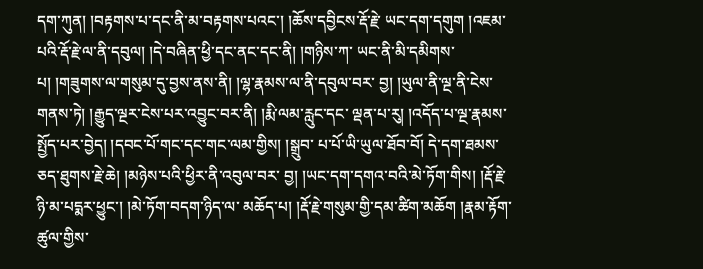དག་ཀུན། །བརྟགས་པ་དང་ནི་མ་བརྟགས་པའང་། །ཆོས་དབྱིངས་རྡོ་རྗེ་ ཡང་དག་དགུག །འཇམ་པའི་རྡོ་རྗེ་ལ་ནི་དབུལ། །དེ་བཞིན་ཕྱི་དང་ནང་དང་ནི། །གཉིས་ཀ་ ཡང་ནི་མི་དམིགས་པ། །གཟུགས་ལ་གསུམ་དུ་བྱས་ནས་ནི། །ལྷ་རྣམས་ལ་ནི་དབུལ་བར་ བྱ། །ཡུལ་ནི་ལྔ་ནི་ངེས་གནས་ཏེ། །རྒྱུད་ལྔར་ངེས་པར་འབྱུང་བར་ནི། །རྨི་ལམ་རླུང་དང་ ལྡན་པ་རུ། །འདོད་པ་ལྔ་རྣམས་སྤྱོད་པར་བྱེད། །དབང་པོ་གང་དང་གང་ལམ་གྱིས། །སྒྲུབ་ པ་པོ་ཡི་ཡུལ་ཐོབ་བོ། དེ་དག་ཐམས་ཅད་ཐུགས་རྗེ་ཆེ། །མཉེས་པའི་ཕྱིར་ནི་འབུལ་བར་ བྱ། །ཡང་དག་དགའ་བའི་མེ་ཏོག་གིས། །རྡོ་རྗེ་ཉི་མ་པདྨར་ཕྱུང་། །མེ་ཏོག་བདག་ཉིད་ལ་ མཆོད་པ། །རྡོ་རྗེ་གསུམ་གྱི་དམ་ཚིག་མཆོག །རྣམ་རྟོག་ཚུལ་གྱིས་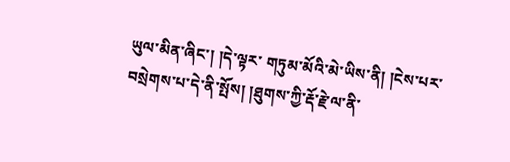ཡུལ་མིན་ཞིང་། །དེ་ལྟར་ གཏུམ་མོའི་མེ་ཡིས་ནི། །ངེས་པར་བསྲེགས་པ་དེ་ནི་སྤོས། །ཐུགས་ཀྱི་རྡོ་རྗེ་ལ་ནི་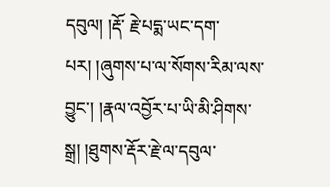དབུལ། །རྡོ་ རྗེ་པདྨ་ཡང་དག་པར། །ཞུགས་པ་ལ་སོགས་རིམ་ལས་བྱུང་། །རྣལ་འབྱོར་པ་ཡི་མི་ཤིགས་ སྒྲ། །ཐུགས་རྡོར་རྗེ་ལ་དབུལ་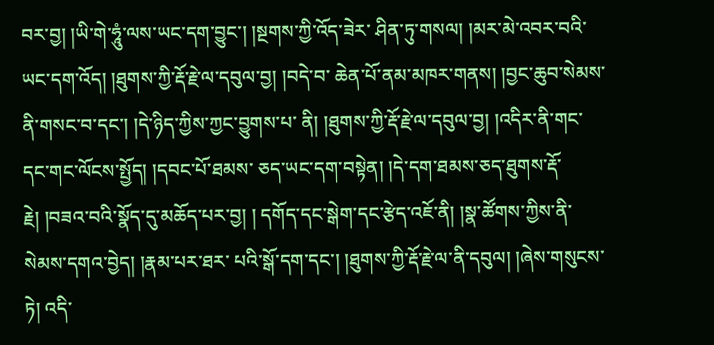བར་བྱ། །ཡི་གེ་ཧཱུཾ་ལས་ཡང་དག་བྱུང་། །སྔགས་ཀྱི་འོད་ཟེར་ ཤིན་ཏུ་གསལ། །མར་མེ་འབར་བའི་ཡང་དག་འོད། །ཐུགས་ཀྱི་རྡོ་རྗེ་ལ་དབུལ་བྱ། །བདེ་བ་ ཆེན་པོ་ནམ་མཁར་གནས། །བྱང་ཆུབ་སེམས་ནི་གསང་བ་དང་། །དེ་ཉིད་ཀྱིས་ཀྱང་བྱུགས་པ་ ནི། །ཐུགས་ཀྱི་རྡོ་རྗེ་ལ་དབུལ་བྱ། །འདིར་ནི་གང་དང་གང་ལོངས་སྤྱོད། །དབང་པོ་ཐམས་ ཅད་ཡང་དག་བསྟེན། །དེ་དག་ཐམས་ཅད་ཐུགས་རྡོ་རྗེ། །བཟའ་བའི་སྣོད་དུ་མཆོད་པར་བྱ། ། དགོད་དང་སྒེག་དང་རྩེད་འཇོ་ནི། །སྣ་ཚོགས་ཀྱིས་ནི་སེམས་དགའ་བྱེད། །རྣམ་པར་ཐར་ པའི་སྒོ་དག་དང་། །ཐུགས་ཀྱི་རྡོ་རྗེ་ལ་ནི་དབུལ། །ཞེས་གསུངས་ཏེ། འདི་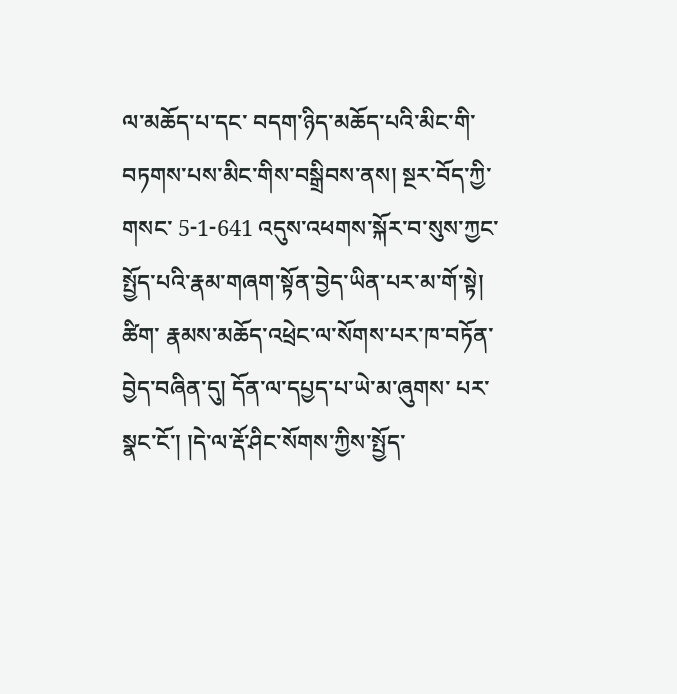ལ་མཆོད་པ་དང་ བདག་ཉིད་མཆོད་པའི་མིང་གི་བཏགས་པས་མིང་གིས་བསྒྲིབས་ནས། སྔར་བོད་ཀྱི་གསང་ 5-1-641 འདུས་འཕགས་སྐོར་བ་སུས་ཀྱང་སྤྱོད་པའི་རྣམ་གཞག་སྟོན་བྱེད་ཡིན་པར་མ་གོ་སྟེ། ཚིག་ རྣམས་མཆོད་འཕྲེང་ལ་སོགས་པར་ཁ་བཏོན་བྱེད་བཞིན་དུ། དོན་ལ་དཔྱད་པ་ཡེ་མ་ཞུགས་ པར་སྣང་ངོ་། །དེ་ལ་རྡོ་ཤིང་སོགས་ཀྱིས་སྤྱོད་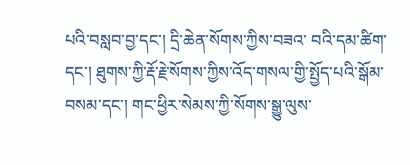པའི་བསླབ་བྱ་དང་། དྲི་ཆེན་སོགས་ཀྱིས་བཟའ་ བའི་དམ་ཚིག་དང་། ཐུགས་ཀྱི་རྡོ་རྗེ་སོགས་ཀྱིས་འོད་གསལ་གྱི་སྤྱོད་པའི་སྒོམ་བསམ་དང་། གང་ཕྱིར་སེམས་ཀྱི་སོགས་སྒྱུ་ལུས་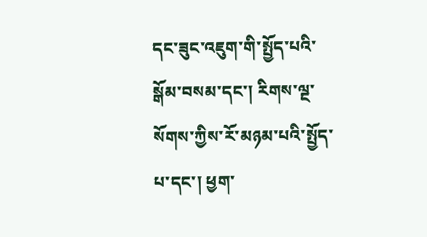དང་ཟུང་འཇུག་གི་སྤྱོད་པའི་སྒོམ་བསམ་དང་། རིགས་ལྔ་ སོགས་ཀྱིས་རོ་མཉམ་པའི་སྤྱོད་པ་དང་། ཕྱག་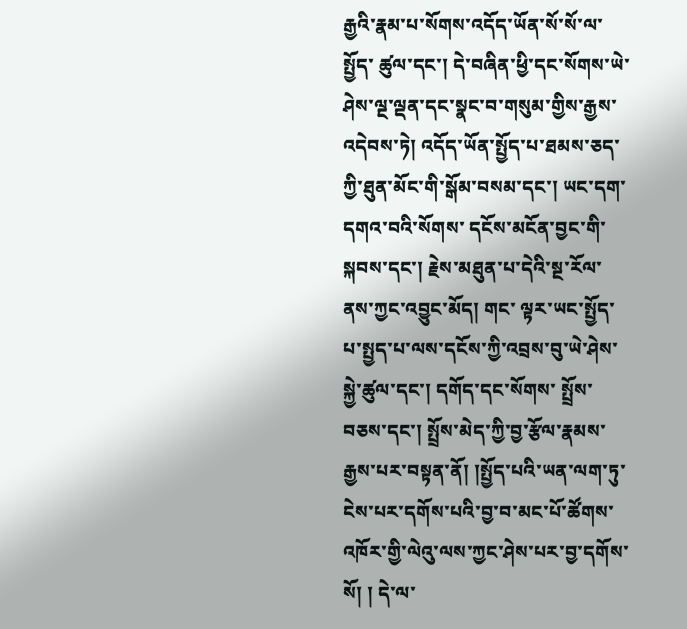རྒྱའི་རྣམ་པ་སོགས་འདོད་ཡོན་སོ་སོ་ལ་སྤྱོད་ ཚུལ་དང་། དེ་བཞིན་ཕྱི་དང་སོགས་ཡེ་ཤེས་ལྔ་ལྡན་དང་སྣང་བ་གསུམ་གྱིས་རྒྱས་འདེབས་ཏེ། འདོད་ཡོན་སྤྱོད་པ་ཐམས་ཅད་ཀྱི་ཐུན་མོང་གི་སྒོམ་བསམ་དང་། ཡང་དག་དགའ་བའི་སོགས་ དངོས་མངོན་བྱང་གི་སྐབས་དང་། རྗེས་མཐུན་པ་དེའི་སྔ་རོལ་ནས་ཀྱང་འབྱུང་མོད། གང་ ལྟར་ཡང་སྤྱོད་པ་སྤྱད་པ་ལས་དངོས་ཀྱི་འབྲས་བུ་ཡེ་ཤེས་སྐྱེ་ཚུལ་དང་། དགོད་དང་སོགས་ སྤྲོས་བཅས་དང་། སྤྲོས་མེད་ཀྱི་བྱ་རྩོལ་རྣམས་རྒྱས་པར་བསྟན་ནོ། །སྤྱོད་པའི་ཡན་ལག་ཏུ་ ངེས་པར་དགོས་པའི་བྱ་བ་མང་པོ་ཚོགས་འཁོར་གྱི་ལེའུ་ལས་ཀྱང་ཤེས་པར་བྱ་དགོས་སོ། ། དེ་ལ་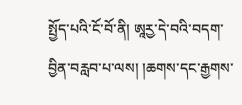སྤྱོད་པའི་ངོ་བོ་ནི། ཨཱརྱ་དེ་བའི་བདག་བྱིན་བརླབ་པ་ལས། །ཆགས་དང་རྒྱགས་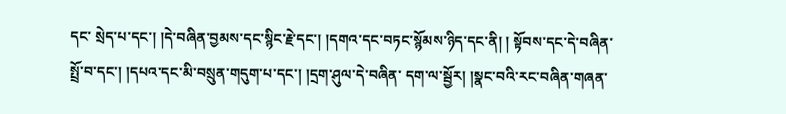དང་ སྲེད་པ་དང་། །དེ་བཞིན་བྱམས་དང་སྙིང་རྗེ་དང་། །དགའ་དང་བཏང་སྙོམས་ཉིད་དང་ནི། ། སྟོབས་དང་དེ་བཞིན་སྤྲོ་བ་དང་། །དཔའ་དང་མི་བསྲུན་གདུག་པ་དང་། །དྲག་ཤུལ་དེ་བཞིན་ དག་ལ་སྦྱོར། །སྣང་བའི་རང་བཞིན་གཞན་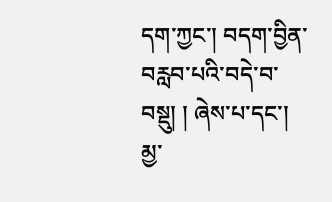དག་ཀྱང་། བདག་བྱིན་བརླབ་པའི་བདེ་བ་བསྡུ། ། ཞེས་པ་དང་། མྱ་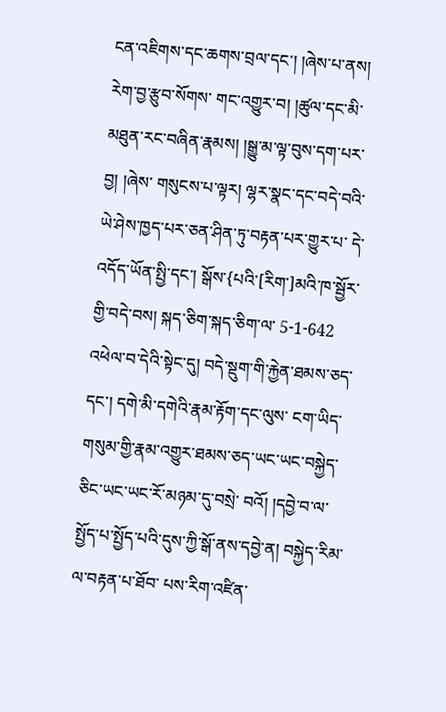ངན་འཇིགས་དང་ཆགས་བྲལ་དང་། །ཞེས་པ་ནས། རེག་བྱ་རྩུབ་སོགས་ གང་འགྱུར་བ། །ཚུལ་དང་མི་མཐུན་རང་བཞིན་རྣམས། །སྒྱུ་མ་ལྟ་བུས་དག་པར་བྱ། །ཞེས་ གསུངས་པ་ལྟར། ལྷར་སྣང་དང་བདེ་བའི་ཡེ་ཤེས་ཁྱད་པར་ཅན་ཤིན་ཏུ་བརྟན་པར་གྱུར་པ་ དེ་འདོད་ཡོན་སྤྱི་དང་། སྒོས་{པའི་[རིག་]མའི་ཁ་སྦྱོར་གྱི་བདེ་བས། སྐད་ཅིག་སྐད་ཅིག་ལ་ 5-1-642 འཕེལ་བ་དེའི་སྟེང་དུ། བདེ་སྡུག་གི་རྐྱེན་ཐམས་ཅད་དང་། དགེ་མི་དགེའི་རྣམ་རྟོག་དང་ལུས་ ངག་ཡིད་གསུམ་གྱི་རྣམ་འགྱུར་ཐམས་ཅད་ཡང་ཡང་བསྐྱེད་ཅིང་ཡང་ཡང་རོ་མཉམ་དུ་བསྲེ་ བའོ། །དབྱེ་བ་ལ་སྤྱོད་པ་སྤྱོད་པའི་དུས་ཀྱི་སྒོ་ནས་དབྱེ་ན། བསྐྱེད་རིམ་ལ་བརྟན་པ་ཐོབ་ པས་རིག་འཛིན་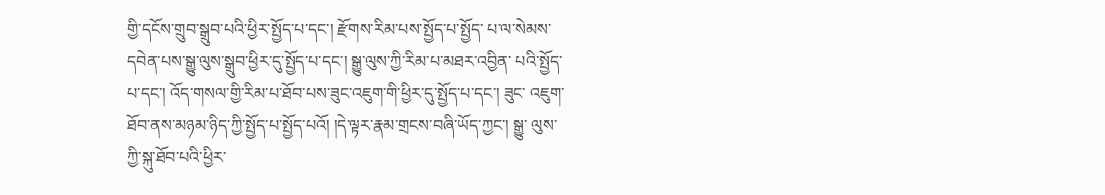གྱི་དངོས་གྲུབ་སྒྲུབ་པའི་ཕྱིར་སྤྱོད་པ་དང་། རྫོགས་རིམ་པས་སྤྱོད་པ་སྤྱོད་ པ་ལ་སེམས་དབེན་པས་སྒྱུ་ལུས་སྒྲུབ་ཕྱིར་དུ་སྤྱོད་པ་དང་། སྒྱུ་ལུས་ཀྱི་རིམ་པ་མཐར་འབྱིན་ པའི་སྤྱོད་པ་དང་། འོད་གསལ་གྱི་རིམ་པ་ཐོབ་པས་ཟུང་འཇུག་གི་ཕྱིར་དུ་སྤྱོད་པ་དང་། ཟུང་ འཇུག་ཐོབ་ནས་མཉམ་ཉིད་ཀྱི་སྤྱོད་པ་སྤྱོད་པའོ། །དེ་ལྟར་རྣམ་གྲངས་བཞི་ཡོད་ཀྱང་། སྒྱུ་ ལུས་ཀྱི་སྐུ་ཐོབ་པའི་ཕྱིར་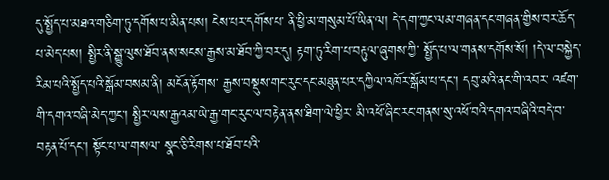དུ་སྤྱོད་པ་མཐའ་གཅིག་ཏུ་དགོས་པ་མིན་པས། ངེས་པར་དགོས་པ་ ནི་ཕྱི་མ་གསུམ་པོ་ཡིན་ལ། དེ་དག་ཀྱང་ལམ་གཞན་དང་གཞན་གྱིས་བར་ཆོད་པ་མེད་པས། སྤྱིར་ནི་སྒྱུ་ལུས་ཐོབ་ནས་སངས་རྒྱས་མ་ཐོབ་ཀྱི་བར་དུ། རྟག་ཏུ་རིག་པ་བརྟུལ་ཞུགས་ཀྱི་ སྤྱོད་པ་ལ་གནས་དགོས་སོ། །དེ་ལ་བསྐྱེད་རིམ་པའི་སྤྱོད་པའི་སྒོམ་བསམ་ནི། མངོན་རྟོགས་ རྒྱས་བསྡུས་གང་རུང་དང་མཐུན་པར་དཀྱིལ་འཁོར་སྒོམ་པ་དང་། དབུ་མའི་ནང་གི་འབར་ འཛག་གི་དགའ་བཞི་མེད་ཀྱང་། སྤྱིར་ལས་རྒྱའམ་ཡེ་རྒྱ་གང་རུང་ལ་བརྟེན་ནས་ཐིག་ལེ་ཕྱིར་ མི་འཕོ་ཞིང་རང་གནས་སུ་འཕོ་བའི་དགའ་བཞིའི་བདེ་བ་བརྟན་པོ་དང་། སྟོང་པ་ལ་གསལ་ སྣང་ཅི་རིགས་པ་ཐོབ་པའི་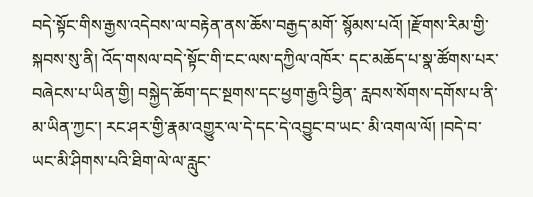བདེ་སྟོང་གིས་རྒྱས་འདེབས་ལ་བརྟེན་ནས་ཆོས་བརྒྱད་མགོ་ སྙོམས་པའོ། །རྫོགས་རིམ་གྱི་སྐབས་སུ་ནི། འོད་གསལ་བདེ་སྟོང་གི་ངང་ལས་དཀྱིལ་འཁོར་ དང་མཆོད་པ་སྣ་ཚོགས་པར་བཞེངས་པ་ཡིན་གྱི། བསྐྱེད་ཆོག་དང་སྔགས་དང་ཕྱག་རྒྱའི་བྱིན་ རླབས་སོགས་དགོས་པ་ནི་མ་ཡིན་ཀྱང་། རང་ཤར་གྱི་རྣམ་འགྱུར་ལ་དེ་དང་དེ་འབྱུང་བ་ཡང་ མི་འགལ་ལོ། །བདེ་བ་ཡང་མི་ཤིགས་པའི་ཐིག་ལེ་ལ་རླུང་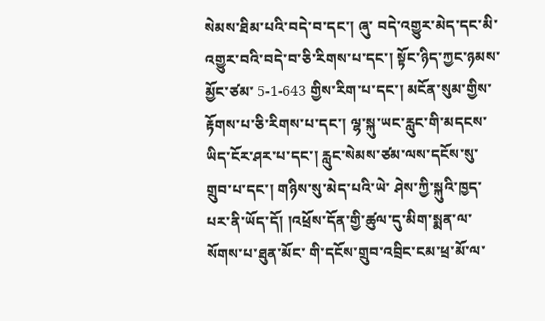སེམས་ཐིམ་པའི་བདེ་བ་དང་། ཞུ་ བདེ་འགྱུར་མེད་དང་མི་འགྱུར་བའི་བདེ་བ་ཅི་རིགས་པ་དང་། སྟོང་ཉིད་ཀྱང་ཉམས་མྱོང་ཙམ་ 5-1-643 གྱིས་རིག་པ་དང་། མངོན་སུམ་གྱིས་རྟོགས་པ་ཅི་རིགས་པ་དང་། ལྷ་སྐུ་ཡང་རླུང་གི་མདངས་ ཡིད་ངོར་ཤར་པ་དང་། རླུང་སེམས་ཙམ་ལས་དངོས་སུ་གྲུབ་པ་དང་། གཉིས་སུ་མེད་པའི་ཡེ་ ཤེས་ཀྱི་སྐུའི་ཁྱད་པར་ནི་ཡོད་དོ། །འཕྲོས་དོན་གྱི་ཚུལ་དུ་མིག་སྨན་ལ་སོགས་པ་ཐུན་མོང་ གི་དངོས་གྲུབ་འབྲིང་ངམ་ཕྲ་མོ་ལ་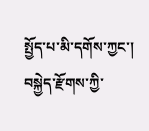སྤྱོད་པ་མི་དགོས་ཀྱང་། བསྐྱེད་རྫོགས་ཀྱི་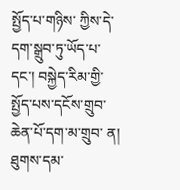སྤྱོད་པ་གཉིས་ ཀྱིས་དེ་དག་སྒྲུབ་ཏུ་ཡོད་པ་དང་། བསྐྱེད་རིམ་གྱི་སྤྱོད་པས་དངོས་གྲུབ་ཆེན་པོ་དག་མ་གྲུབ་ ན། ཐུགས་དམ་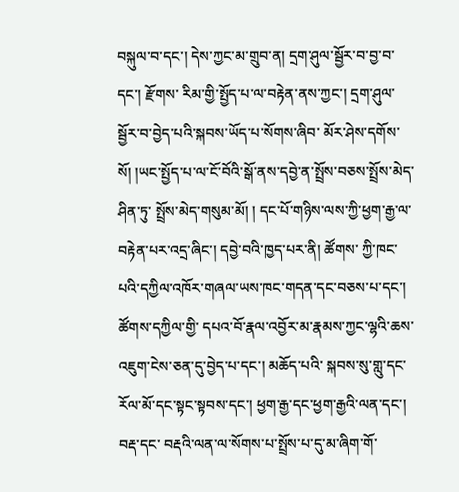བསྐུལ་བ་དང་། དེས་ཀྱང་མ་གྲུབ་ན། དྲག་ཤུལ་སྦྱོར་བ་བྱ་བ་དང་། རྫོགས་ རིམ་གྱི་སྤྱོད་པ་ལ་བརྟེན་ནས་ཀྱང་། དྲག་ཤུལ་སྦྱོར་བ་བྱེད་པའི་སྐབས་ཡོད་པ་སོགས་ཞིབ་ མོར་ཤེས་དགོས་སོ། །ཡང་སྤྱོད་པ་ལ་ངོ་བོའི་སྒོ་ནས་དབྱེ་ན་སྤྲོས་བཅས་སྤྲོས་མེད་ཤིན་ཏུ་ སྤྲོས་མེད་གསུམ་མོ། ། དང་པོ་གཉིས་ལས་ཀྱི་ཕྱག་རྒྱ་ལ་བརྟེན་པར་འདྲ་ཞིང་། དབྱེ་བའི་ཁྱད་པར་ནི། ཚོགས་ ཀྱི་ཁང་པའི་དཀྱིལ་འཁོར་གཞལ་ཡས་ཁང་གདན་དང་བཅས་པ་དང་། ཚོགས་དཀྱིལ་གྱི་ དཔའ་བོ་རྣལ་འབྱོར་མ་རྣམས་ཀྱང་ལྷའི་ཆས་འཇུག་ངེས་ཅན་དུ་བྱེད་པ་དང་། མཆོད་པའི་ སྐབས་སུ་གླུ་དང་རོལ་མོ་དང་སྟང་སྟབས་དང་། ཕྱག་རྒྱ་དང་ཕྱག་རྒྱའི་ལན་དང་། བརྡ་དང་ བརྡའི་ལན་ལ་སོགས་པ་སྤྲོས་པ་དུ་མ་ཞིག་གོ་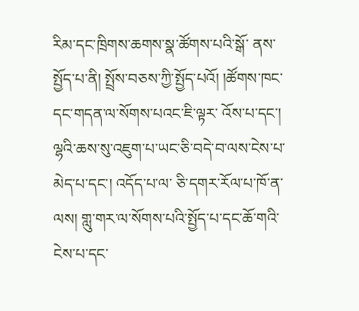རིམ་དང་ཁྲིགས་ཆགས་སྣ་ཚོགས་པའི་སྒོ་ ནས་སྤྱོད་པ་ནི། སྤྲོས་བཅས་ཀྱི་སྤྱོད་པའོ། །ཚོགས་ཁང་དང་གདན་ལ་སོགས་པའང་ཇི་ལྟར་ འོས་པ་དང་། ལྷའི་ཆས་སུ་འཇུག་པ་ཡང་ཅི་བདེ་བ་ལས་ངེས་པ་མེད་པ་དང་། འདོད་པ་ལ་ ཅི་དགར་རོལ་པ་ཁོ་ན་ལས། གླུ་གར་ལ་སོགས་པའི་སྤྱོད་པ་དང་ཆོ་གའི་ངེས་པ་དང་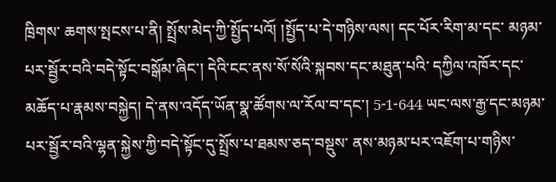ཁྲིགས་ ཆགས་སྤངས་པ་ནི། སྤྲོས་མེད་ཀྱི་སྤྱོད་པའོ། །སྤྱོད་པ་དེ་གཉིས་ལས། དང་པོར་རིག་མ་དང་ མཉམ་པར་སྦྱོར་བའི་བདེ་སྟོང་བསྒོམ་ཞིང་། དེའི་ངང་ནས་སོ་སོའི་སྐབས་དང་མཐུན་པའི་ དཀྱིལ་འཁོར་དང་མཆོད་པ་རྣམས་བསྐྱེད། དེ་ནས་འདོད་ཡོན་སྣ་ཚོགས་ལ་རོལ་བ་དང་། 5-1-644 ཡང་ལས་རྒྱ་དང་མཉམ་པར་སྦྱོར་བའི་ལྷན་སྐྱེས་ཀྱི་བདེ་སྟོང་དུ་སྤྲོས་པ་ཐམས་ཅད་བསྡུས་ ནས་མཉམ་པར་འཇོག་པ་གཉིས་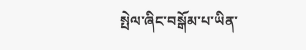སྤེལ་ཞིང་བསྒོམ་པ་ཡིན་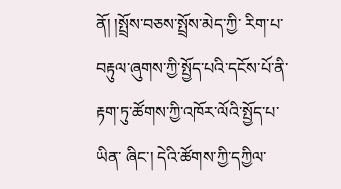ནོ། །སྤྲོས་བཅས་སྤྲོས་མེད་ཀྱི་ རིག་པ་བརྟུལ་ཞུགས་ཀྱི་སྤྱོད་པའི་དངོས་པོ་ནི་རྟག་ཏུ་ཚོགས་ཀྱི་འཁོར་ལོའི་སྤྱོད་པ་ཡིན་ ཞིང་། དེའི་ཚོགས་ཀྱི་དཀྱིལ་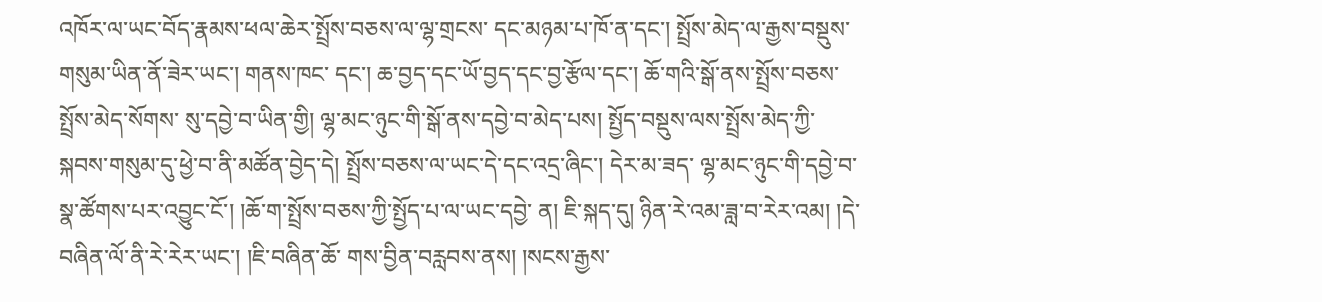འཁོར་ལ་ཡང་བོད་རྣམས་ཕལ་ཆེར་སྤྲོས་བཅས་ལ་ལྷ་གྲངས་ དང་མཉམ་པ་ཁོ་ན་དང་། སྤྲོས་མེད་ལ་རྒྱས་བསྡུས་གསུམ་ཡིན་ནོ་ཟེར་ཡང་། གནས་ཁང་ དང་། ཆ་བྱད་དང་ཡོ་བྱད་དང་བྱ་རྩོལ་དང་། ཆོ་གའི་སྒོ་ནས་སྤྲོས་བཅས་སྤྲོས་མེད་སོགས་ སུ་དབྱེ་བ་ཡིན་གྱི། ལྷ་མང་ཉུང་གི་སྒོ་ནས་དབྱེ་བ་མེད་པས། སྤྱོད་བསྡུས་ལས་སྤྲོས་མེད་ཀྱི་ སྐབས་གསུམ་དུ་ཕྱེ་བ་ནི་མཚོན་བྱེད་དེ། སྤྲོས་བཅས་ལ་ཡང་དེ་དང་འདྲ་ཞིང་། དེར་མ་ཟད་ ལྷ་མང་ཉུང་གི་དབྱེ་བ་སྣ་ཚོགས་པར་འབྱུང་ངོ་། །ཆོ་ག་སྤྲོས་བཅས་ཀྱི་སྤྱོད་པ་ལ་ཡང་དབྱེ་ ན། ཇི་སྐད་དུ། ཉིན་རེ་འམ་ཟླ་བ་རེར་འམ། །དེ་བཞིན་ལོ་ནི་རེ་རེར་ཡང་། །ཇི་བཞིན་ཆོ་ གས་བྱིན་བརླབས་ནས། །སངས་རྒྱས་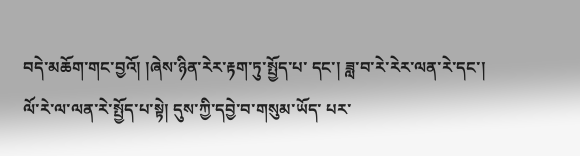བདེ་མཆོག་གང་བྱའོ། །ཞེས་ཉིན་རེར་རྟག་ཏུ་སྤྱོད་པ་ དང་། ཟླ་བ་རེ་རེར་ལན་རེ་དང་། ལོ་རེ་ལ་ལན་རེ་སྤྱོད་པ་སྟེ། དུས་ཀྱི་དབྱེ་བ་གསུམ་ཡོད་ པར་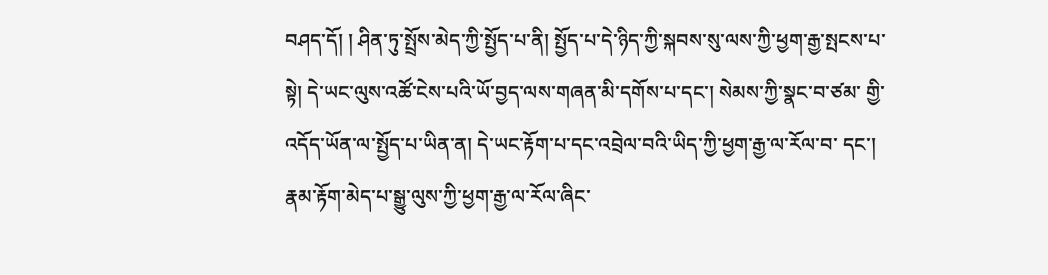བཤད་དོ། ། ཤིན་ཏུ་སྤྲོས་མེད་ཀྱི་སྤྱོད་པ་ནི། སྤྱོད་པ་དེ་ཉིད་ཀྱི་སྐབས་སུ་ལས་ཀྱི་ཕྱག་རྒྱ་སྤངས་པ་ སྟེ། དེ་ཡང་ལུས་འཚོ་ངེས་པའི་ཡོ་བྱད་ལས་གཞན་མི་དགོས་པ་དང་། སེམས་ཀྱི་སྣང་བ་ཙམ་ གྱི་འདོད་ཡོན་ལ་སྤྱོད་པ་ཡིན་ན། དེ་ཡང་རྟོག་པ་དང་འབྲེལ་བའི་ཡིད་ཀྱི་ཕྱག་རྒྱ་ལ་རོལ་བ་ དང་། རྣམ་རྟོག་མེད་པ་སྒྱུ་ལུས་ཀྱི་ཕྱག་རྒྱ་ལ་རོལ་ཞིང་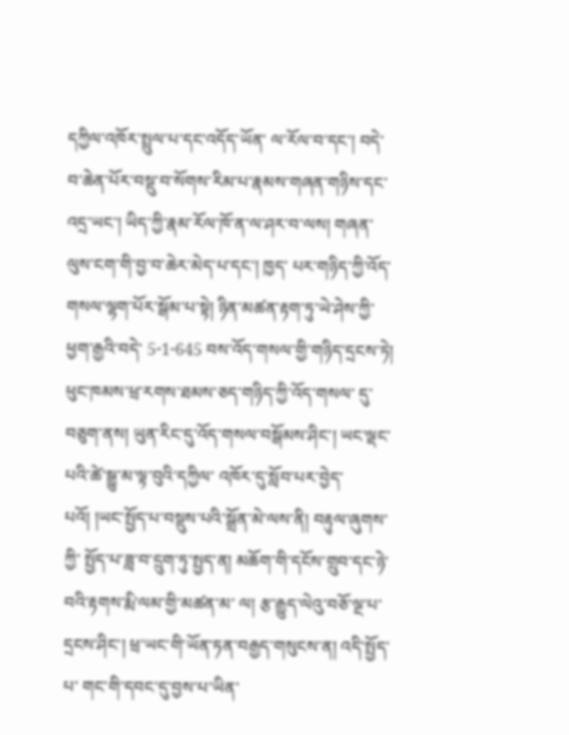དཀྱིལ་འཁོར་སྤྲུལ་པ་དང་འདོད་ཡོན་ ལ་རོལ་བ་དང་། བདེ་བ་ཆེན་པོར་བསྡུ་བ་སོགས་རིམ་པ་རྣམས་གཞན་གཉིས་དང་འདྲ་ཡང་། ཡིད་ཀྱི་རྣམ་རོལ་ཁོ་ན་ལ་ཤར་བ་ལས། གཞན་ལུས་ངག་གི་བྱ་བ་ཆེར་མེད་པ་དང་། ཁྱད་ པར་གཉིད་ཀྱི་འོད་གསལ་ལྷག་པོར་སྒོམ་པ་སྟེ། ཉིན་མཚན་རྟག་ཏུ་ཡེ་ཤེས་ཀྱི་ཕྱག་རྒྱའི་བདེ་ 5-1-645 བས་འོད་གསལ་གྱི་གཉིད་དྲངས་ཏེ། ཕུང་ཁམས་ཕྲ་རགས་ཐམས་ཅད་གཉིད་ཀྱི་འོད་གསལ་ དུ་བཅུག་ནས། ཡུན་རིང་དུ་འོད་གསལ་བསྒོམས་ཤིང་། ཡང་ལྡང་པའི་ཚེ་སྒྱུ་མ་ལྟ་བུའི་དཀྱིལ་ འཁོར་དུ་སློབ་པར་བྱེད་པའོ། །ཡང་སྤྱོད་པ་བསྡུས་པའི་སྒྲོན་མེ་ལས་ནི། བརྟུལ་ཞུགས་ཀྱི་ སྤྱོད་པ་ཟླ་བ་དྲུག་ཏུ་སྤྱད་ན། མཆོག་གི་དངོས་གྲུབ་དང་ཉེ་བའི་རྟགས་རྨི་ལམ་གྱི་མཚན་མ་ ལ། རྩ་རྒྱུད་ལེའུ་བཅོ་ལྔ་པ་དྲངས་ཤིང་། ཕྲ་ཡང་གི་ཡོན་ཏན་བརྒྱད་གསུངས་ན། འདི་སྤྱོད་པ་ གང་གི་དབང་དུ་བྱས་པ་ཡིན་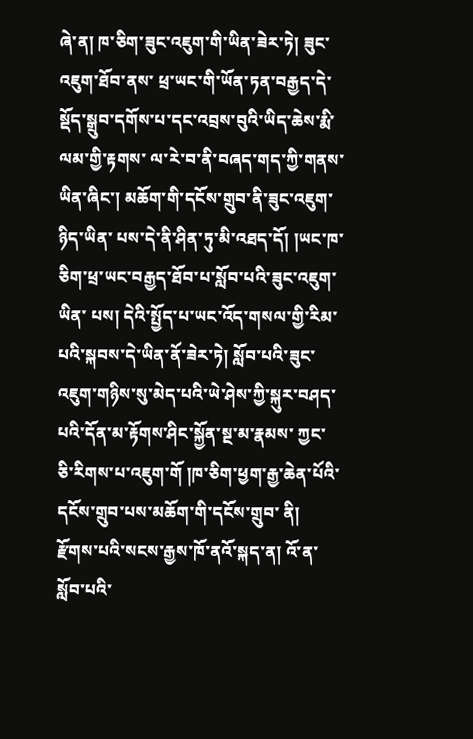ཞེ་ན། ཁ་ཅིག་ཟུང་འཇུག་གི་ཡིན་ཟེར་ཏེ། ཟུང་འཇུག་ཐོབ་ནས་ ཕྲ་ཡང་གི་ཡོན་ཏན་བརྒྱད་དེ་སྡོད་སྒྲུབ་དགོས་པ་དང་འབྲས་བུའི་ཡིད་ཆེས་རྨི་ལམ་གྱི་རྟགས་ ལ་རེ་བ་ནི་བཞད་གད་ཀྱི་གནས་ཡིན་ཞིང་། མཆོག་གི་དངོས་གྲུབ་ནི་ཟུང་འཇུག་ཉིད་ཡིན་ པས་དེ་ནི་ཤིན་ཏུ་མི་འཐད་དོ། །ཡང་ཁ་ཅིག་ཕྲ་ཡང་བརྒྱད་ཐོབ་པ་སློབ་པའི་ཟུང་འཇུག་ཡིན་ པས། དེའི་སྤྱོད་པ་ཡང་འོད་གསལ་གྱི་རིམ་པའི་སྐབས་དེ་ཡིན་ནོ་ཟེར་ཏེ། སློབ་པའི་ཟུང་ འཇུག་གཉིས་སུ་མེད་པའི་ཡེ་ཤེས་ཀྱི་སྐུར་བཤད་པའི་དོན་མ་རྟོགས་ཤིང་སྐྱོན་སྔ་མ་རྣམས་ ཀྱང་ཅི་རིགས་པ་འཇུག་གོ །ཁ་ཅིག་ཕྱག་རྒྱ་ཆེན་པོའི་དངོས་གྲུབ་པས་མཆོག་གི་དངོས་གྲུབ་ ནི། རྫོགས་པའི་སངས་རྒྱས་ཁོ་ནའོ་སྐད་ན། འོ་ན་སློབ་པའི་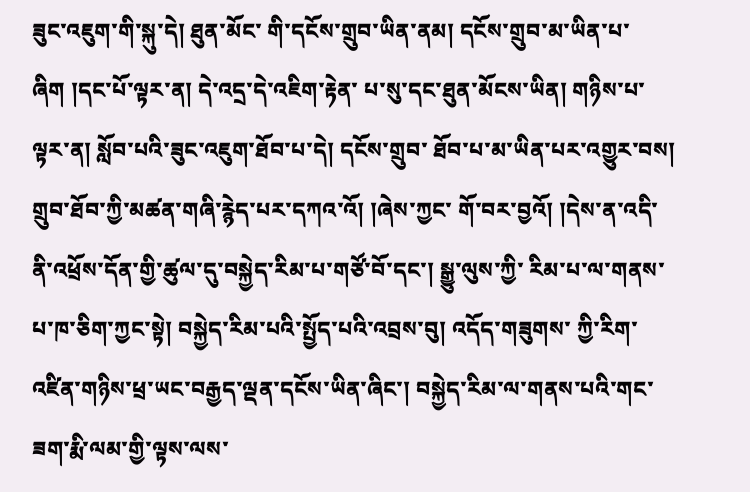ཟུང་འཇུག་གི་སྐུ་དེ། ཐུན་མོང་ གི་དངོས་གྲུབ་ཡིན་ནམ། དངོས་གྲུབ་མ་ཡིན་པ་ཞིག །དང་པོ་ལྟར་ན། དེ་འདྲ་དེ་འཇིག་རྟེན་ པ་སུ་དང་ཐུན་མོངས་ཡིན། གཉིས་པ་ལྟར་ན། སློབ་པའི་ཟུང་འཇུག་ཐོབ་པ་དེ། དངོས་གྲུབ་ ཐོབ་པ་མ་ཡིན་པར་འགྱུར་བས། གྲུབ་ཐོབ་ཀྱི་མཚན་གཞི་རྙེད་པར་དཀའ་འོ། །ཞེས་ཀྱང་ གོ་བར་བྱའོ། །དེས་ན་འདི་ནི་འཕྲོས་དོན་གྱི་ཚུལ་དུ་བསྐྱེད་རིམ་པ་གཙོ་བོ་དང་། སྒྱུ་ལུས་ཀྱི་ རིམ་པ་ལ་གནས་པ་ཁ་ཅིག་ཀྱང་སྟེ། བསྐྱེད་རིམ་པའི་སྤྱོད་པའི་འབྲས་བུ། འདོད་གཟུགས་ ཀྱི་རིག་འཛིན་གཉིས་ཕྲ་ཡང་བརྒྱད་ལྡན་དངོས་ཡིན་ཞིང་། བསྐྱེད་རིམ་ལ་གནས་པའི་གང་ ཟག་རྨི་ལམ་གྱི་ལྟས་ལས་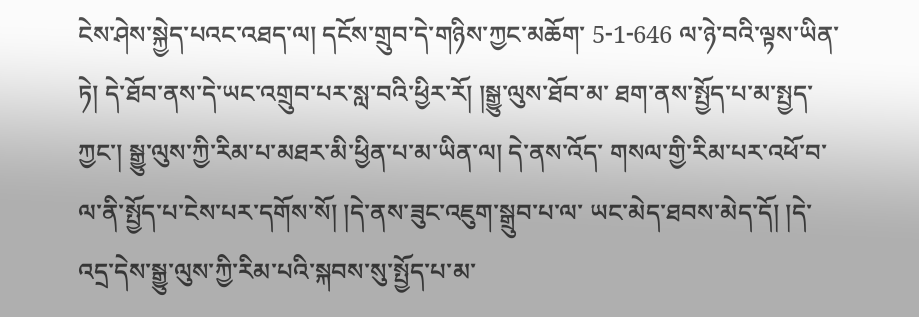ངེས་ཤེས་སྐྱེད་པའང་འཐད་ལ། དངོས་གྲུབ་དེ་གཉིས་ཀྱང་མཆོག་ 5-1-646 ལ་ཉེ་བའི་ལྟས་ཡིན་ཏེ། དེ་ཐོབ་ནས་དེ་ཡང་འགྲུབ་པར་སླ་བའི་ཕྱིར་རོ། །སྒྱུ་ལུས་ཐོབ་མ་ ཐག་ནས་སྤྱོད་པ་མ་སྤྱད་ཀྱང་། སྒྱུ་ལུས་ཀྱི་རིམ་པ་མཐར་མི་ཕྱིན་པ་མ་ཡིན་ལ། དེ་ནས་འོད་ གསལ་གྱི་རིམ་པར་འཕོ་བ་ལ་ནི་སྤྱོད་པ་ངེས་པར་དགོས་སོ། །དེ་ནས་ཟུང་འཇུག་སྒྲུབ་པ་ལ་ ཡང་མེད་ཐབས་མེད་དོ། །དེ་འདྲ་དེས་སྒྱུ་ལུས་ཀྱི་རིམ་པའི་སྐབས་སུ་སྤྱོད་པ་མ་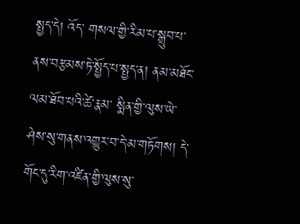སྤྱད་དེ། འོད་ གསལ་གྱི་རིམ་པ་སྒྲུབ་པ་ནས་བརྩམས་ཏེ་སྤྱོད་པ་སྤྱད་ན། ནམ་མཐོང་ལམ་ཐོབ་པའི་ཚེ་རྣམ་ སྨིན་གྱི་ལུས་ཡེ་ཤེས་སུ་གནས་འགྱུར་བ་དེ་མ་གཏོགས། དེ་གོང་དུ་རིག་འཛིན་གྱི་ལུས་སུ་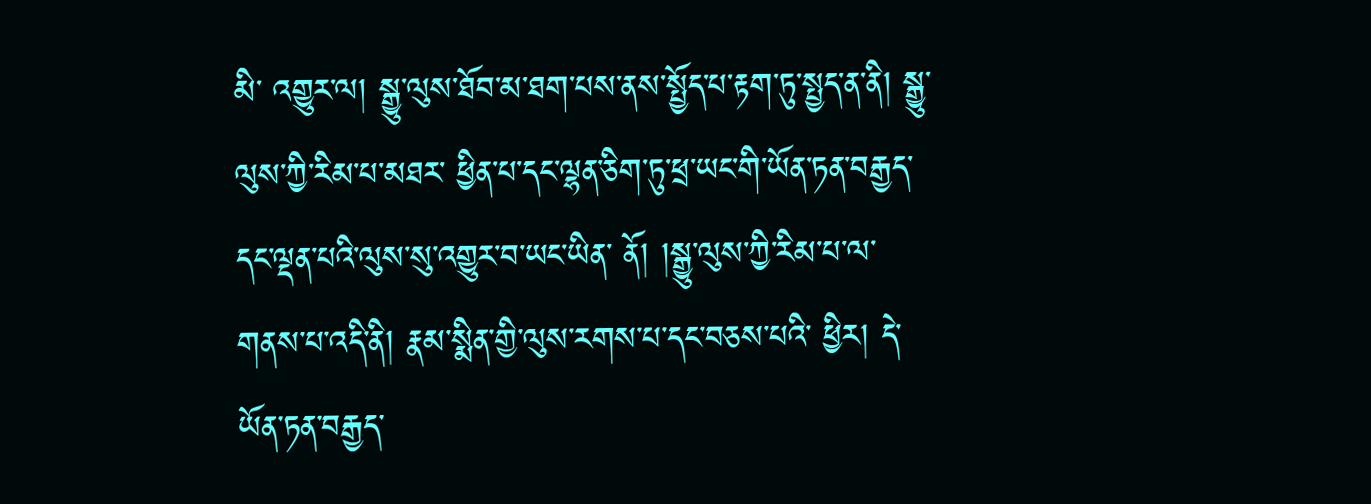མི་ འགྱུར་ལ། སྒྱུ་ལུས་ཐོབ་མ་ཐག་པས་ནས་སྤྱོད་པ་རྟག་ཏུ་སྤྱད་ན་ནི། སྒྱུ་ལུས་ཀྱི་རིམ་པ་མཐར་ ཕྱིན་པ་དང་ལྷན་ཅིག་ཏུ་ཕྲ་ཡང་གི་ཡོན་ཏན་བརྒྱད་དང་ལྡན་པའི་ལུས་སུ་འགྱུར་བ་ཡང་ཡིན་ ནོ། །སྒྱུ་ལུས་ཀྱི་རིམ་པ་ལ་གནས་པ་འདི་ནི། རྣམ་སྨིན་གྱི་ལུས་རགས་པ་དང་བཅས་པའི་ ཕྱིར། དེ་ཡོན་ཏན་བརྒྱད་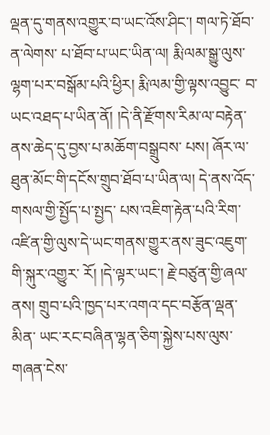ལྡན་དུ་གནས་འགྱུར་བ་ཡང་འོས་ཤིང་། གལ་ཏེ་ཐོབ་ན་ལེགས་ པ་ཐོབ་པ་ཡང་ཡིན་ལ། རྨི་ལམ་སྒྱུ་ལུས་ལྷག་པར་བསྒོམ་པའི་ཕྱིར། རྨི་ལམ་གྱི་ལྟས་འབྱུང་ བ་ཡང་འཐད་པ་ཡིན་ནོ། །དེ་ནི་རྫོགས་རིམ་ལ་བརྟེན་ནས་ཆེད་དུ་བྱས་པ་མཆོག་བསྒྲུབས་ པས། ཞོར་ལ་ཐུན་མོང་གི་དངོས་གྲུབ་ཐོབ་པ་ཡིན་ལ། དེ་ནས་འོད་གསལ་གྱི་སྤྱོད་པ་སྤྱད་ པས་འཇིག་རྟེན་པའི་རིག་འཛིན་གྱི་ལུས་དེ་ཡང་གནས་གྱུར་ནས་ཟུང་འཇུག་གི་སྐུར་འགྱུར་ རོ། །དེ་ལྟར་ཡང་། རྗེ་བཙུན་གྱི་ཞལ་ནས། གྲུབ་པའི་ཁྱད་པར་འགའ་དང་བརྩོན་ལྡན་མིན་ ཡང་རང་བཞིན་ལྷན་ཅིག་སྐྱེས་པས་ལུས་གཞན་ངེས་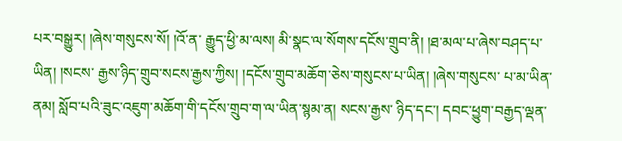པར་བསྒྱུར། །ཞེས་གསུངས་སོ། །འོ་ན་ རྒྱུད་ཕྱི་མ་ལས། མི་སྣང་ལ་སོགས་དངོས་གྲུབ་ནི། །ཐ་མལ་པ་ཞེས་བཤད་པ་ཡིན། །སངས་ རྒྱས་ཉིད་གྲུབ་སངས་རྒྱས་ཀྱིས། །དངོས་གྲུབ་མཆོག་ཅེས་གསུངས་པ་ཡིན། །ཞེས་གསུངས་ པ་མ་ཡིན་ནམ། སློབ་པའི་ཟུང་འཇུག་མཆོག་གི་དངོས་གྲུབ་ག་ལ་ཡིན་སྙམ་ན། སངས་རྒྱས་ ཉིད་དང་། དབང་ཕྱུག་བརྒྱད་ལྡན་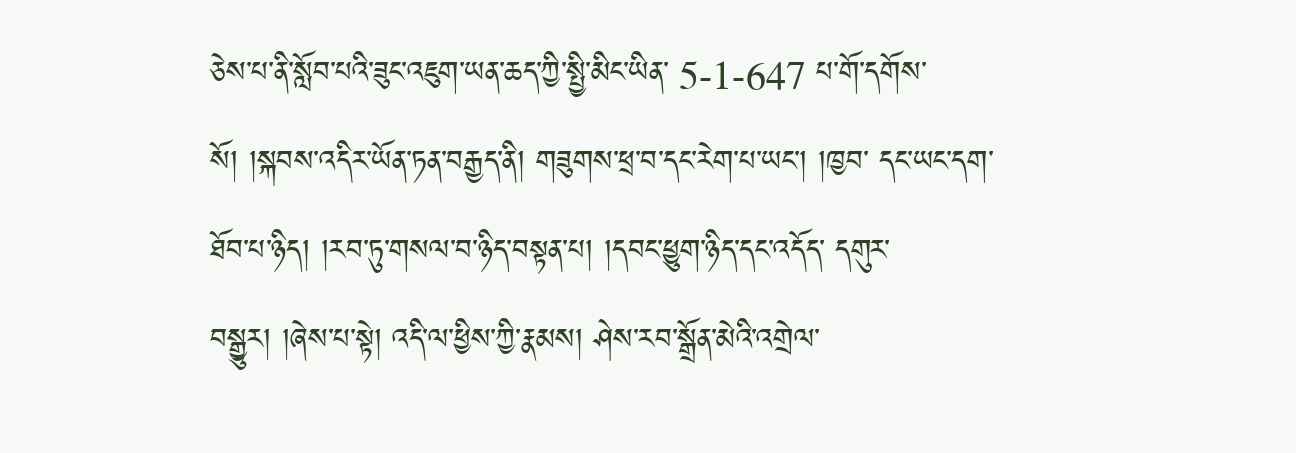ཅེས་པ་ནི་སློབ་པའི་ཟུང་འཇུག་ཡན་ཆད་ཀྱི་སྤྱི་མིང་ཡིན་ 5-1-647 པ་གོ་དགོས་སོ། །སྐབས་འདིར་ཡོན་ཏན་བརྒྱད་ནི། གཟུགས་ཕྲ་བ་དང་རེག་པ་ཡང་། །ཁྱབ་ དང་ཡང་དག་ཐོབ་པ་ཉིད། །རབ་ཏུ་གསལ་བ་ཉིད་བསྟན་པ། །དབང་ཕྱུག་ཉིད་དང་འདོད་ དགུར་བསྒྱུར། །ཞེས་པ་སྟེ། འདི་ལ་ཕྱིས་ཀྱི་རྣམས། ཤེས་རབ་སྒྲོན་མེའི་འགྲེལ་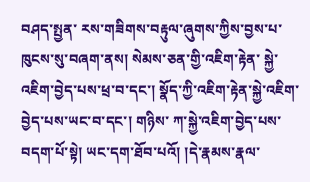བཤད་སྤྱན་ རས་གཟིགས་བརྟུལ་ཞུགས་ཀྱིས་བྱས་པ་ཁུངས་སུ་བཞག་ནས། སེམས་ཅན་གྱི་འཇིག་རྟེན་ སྐྱེ་འཇིག་བྱེད་པས་ཕྲ་བ་དང་། སྣོད་ཀྱི་འཇིག་རྟེན་སྐྱེ་འཇིག་བྱེད་པས་ཡང་བ་དང་། གཉིས་ ཀ་སྐྱེ་འཇིག་བྱེད་པས་བདག་པོ་སྟེ། ཡང་དག་ཐོབ་པའོ། །དེ་རྣམས་རྣལ་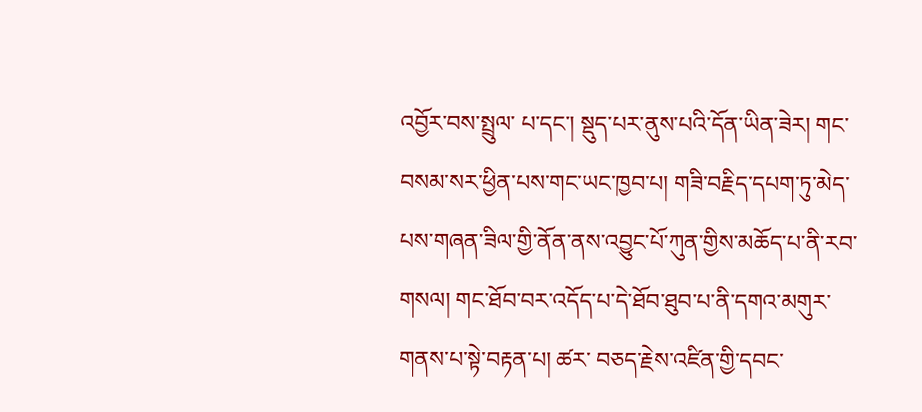འབྱོར་བས་སྤྲུལ་ པ་དང་། སྡུད་པར་ནུས་པའི་དོན་ཡིན་ཟེར། གང་བསམ་སར་ཕྱིན་པས་གང་ཡང་ཁྱབ་པ། གཟི་བརྗིད་དཔག་ཏུ་མེད་པས་གཞན་ཟིལ་གྱི་ནོན་ནས་འབྱུང་པོ་ཀུན་གྱིས་མཆོད་པ་ནི་རབ་ གསལ། གང་ཐོབ་བར་འདོད་པ་དེ་ཐོབ་ཐུབ་པ་ནི་དགའ་མགུར་གནས་པ་སྟེ་བརྟན་པ། ཚར་ བཅད་རྗེས་འཛིན་གྱི་དབང་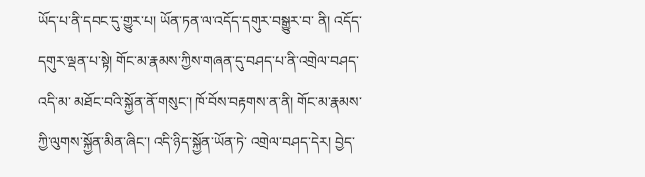ཡོད་པ་ནི་དབང་དུ་གྱུར་པ། ཡོན་ཏན་ལ་འདོད་དགུར་བསྒྱུར་བ་ ནི། འདོད་དགུར་ལྡན་པ་སྟེ། གོང་མ་རྣམས་ཀྱིས་གཞན་དུ་བཤད་པ་ནི་འགྲེལ་བཤད་འདི་མ་ མཐོང་བའི་སྐྱོན་ནོ་གསུང་། ཁོ་བོས་བརྟགས་ན་ནི། གོང་མ་རྣམས་ཀྱི་ལུགས་སྐྱོན་མིན་ཞིང་། འདི་ཉིད་སྐྱོན་ཡོན་ཏེ་ འགྲེལ་བཤད་དེར། བྱེད་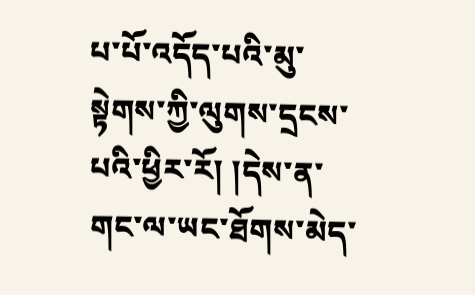པ་པོ་འདོད་པའི་མུ་སྟེགས་ཀྱི་ལུགས་དྲངས་པའི་ཕྱིར་རོ། །དེས་ན་ གང་ལ་ཡང་ཐོགས་མེད་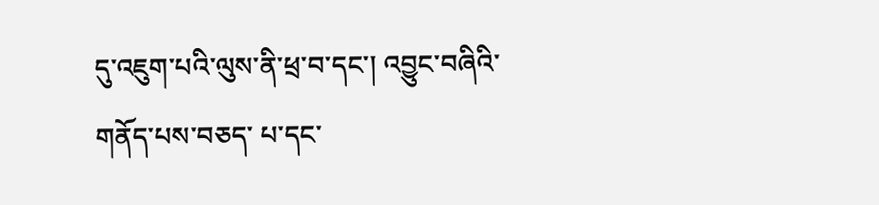དུ་འཇུག་པའི་ལུས་ནི་ཕྲ་བ་དང་། འབྱུང་བཞིའི་གནོད་པས་བཅད་ པ་དང་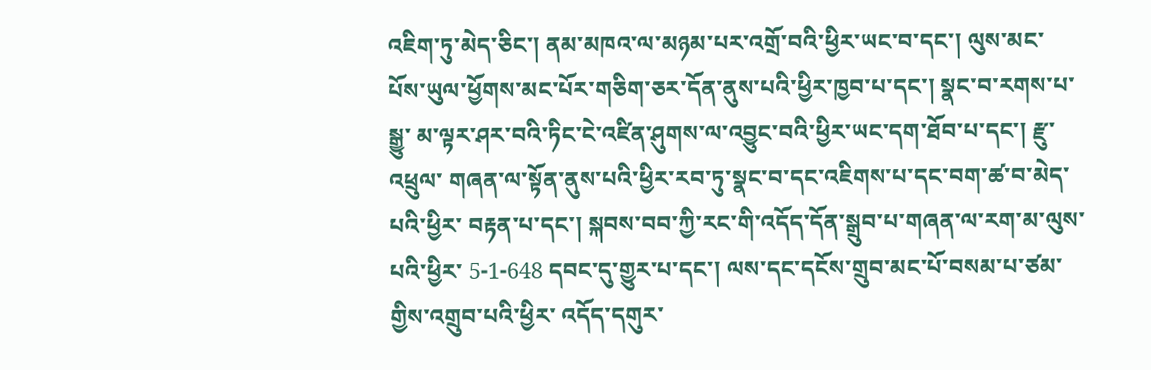འཇིག་ཏུ་མེད་ཅིང་། ནམ་མཁའ་ལ་མཉམ་པར་འགྲོ་བའི་ཕྱིར་ཡང་བ་དང་། ལུས་མང་ པོས་ཡུལ་ཕྱོགས་མང་པོར་གཅིག་ཅར་དོན་ནུས་པའི་ཕྱིར་ཁྱབ་པ་དང་། སྣང་བ་རགས་པ་སྒྱུ་ མ་ལྟར་ཤར་བའི་ཏིང་ངེ་འཛིན་ཤུགས་ལ་འབྱུང་བའི་ཕྱིར་ཡང་དག་ཐོབ་པ་དང་། རྫུ་འཕྲུལ་ གཞན་ལ་སྟོན་ནུས་པའི་ཕྱིར་རབ་ཏུ་སྣང་བ་དང་འཇིགས་པ་དང་བག་ཚ་བ་མེད་པའི་ཕྱིར་ བརྟན་པ་དང་། སྐབས་བབ་ཀྱི་རང་གི་འདོད་དོན་སྒྲུབ་པ་གཞན་ལ་རག་མ་ལུས་པའི་ཕྱིར་ 5-1-648 དབང་དུ་གྱུར་པ་དང་། ལས་དང་དངོས་གྲུབ་མང་པོ་བསམ་པ་ཙམ་གྱིས་འགྲུབ་པའི་ཕྱིར་ འདོད་དགུར་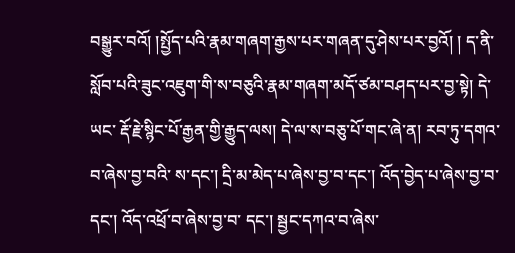བསྒྱུར་བའོ། །སྤྱོད་པའི་རྣམ་གཞག་རྒྱས་པར་གཞན་དུ་ཤེས་པར་བྱའོ། ། ད་ནི་སློབ་པའི་ཟུང་འཇུག་གི་ས་བཅུའི་རྣམ་གཞག་མདོ་ཙམ་བཤད་པར་བྱ་སྟེ། དེ་ཡང་ རྡོ་རྗེ་སྙིང་པོ་རྒྱན་གྱི་རྒྱུད་ལས། དེ་ལ་ས་བཅུ་པོ་གང་ཞེ་ན། རབ་ཏུ་དགའ་བ་ཞེས་བྱ་བའི་ ས་དང་། དྲི་མ་མེད་པ་ཞེས་བྱ་བ་དང་། འོད་བྱེད་པ་ཞེས་བྱ་བ་དང་། འོད་འཕྲོ་བ་ཞེས་བྱ་བ་ དང་། སྦྱང་དཀའ་བ་ཞེས་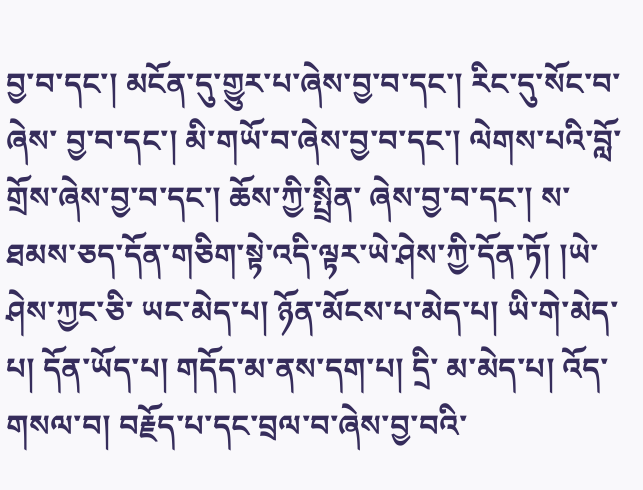བྱ་བ་དང་། མངོན་དུ་གྱུར་པ་ཞེས་བྱ་བ་དང་། རིང་དུ་སོང་བ་ཞེས་ བྱ་བ་དང་། མི་གཡོ་བ་ཞེས་བྱ་བ་དང་། ལེགས་པའི་བློ་གྲོས་ཞེས་བྱ་བ་དང་། ཆོས་ཀྱི་སྤྲིན་ ཞེས་བྱ་བ་དང་། ས་ཐམས་ཅད་དོན་གཅིག་སྟེ་འདི་ལྟར་ཡེ་ཤེས་ཀྱི་དོན་ཏོ། །ཡེ་ཤེས་ཀྱང་ཅི་ ཡང་མེད་པ། ཉོན་མོངས་པ་མེད་པ། ཡི་གེ་མེད་པ། དོན་ཡོད་པ། གདོད་མ་ནས་དག་པ། དྲི་ མ་མེད་པ། འོད་གསལ་བ། བརྗོད་པ་དང་བྲལ་བ་ཞེས་བྱ་བའི་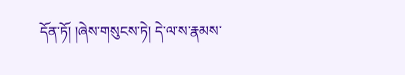དོན་ཏོ། །ཞེས་གསུངས་ཏེ། དེ་ལ་ས་རྣམས་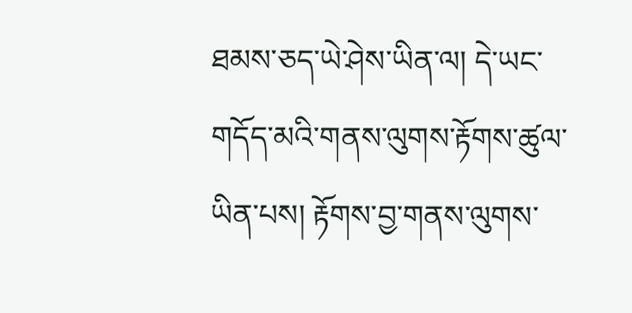ཐམས་ཅད་ཡེ་ཤེས་ཡིན་ལ། དེ་ཡང་གདོད་མའི་གནས་ལུགས་རྟོགས་ཚུལ་ ཡིན་པས། རྟོགས་བྱ་གནས་ལུགས་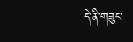དེ་ནི་གཟུང་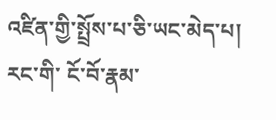འཛིན་གྱི་སྤྲོས་པ་ཅི་ཡང་མེད་པ། རང་གི་ ངོ་བོ་རྣམ་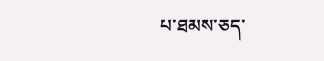པ་ཐམས་ཅད་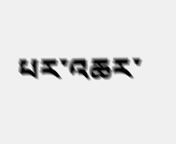པར་འཆར་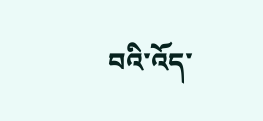བའི་འོད་